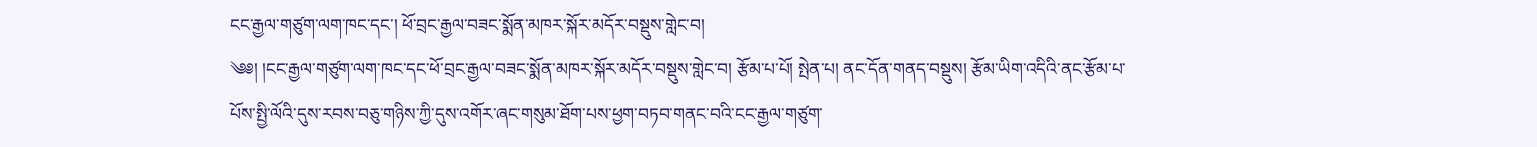ངང་རྒྱལ་གཙུག་ལག་ཁང་དང་། ཕོ་བྲང་རྒྱལ་བཟང་སྨོན་མཁར་སྐོར་མདོར་བསྡུས་གླེང་བ།
༄༅། །ངང་རྒྱལ་གཙུག་ལག་ཁང་དང་ཕོ་བྲང་རྒྱལ་བཟང་སྨོན་མཁར་སྐོར་མདོར་བསྡུས་གླེང་བ། རྩོམ་པ་པོ། སྤེན་པ། ནང་དོན་གནད་བསྡུས། རྩོམ་ཡིག་འདིའི་ནང་རྩོམ་པ་པོས་སྤྱི་ལོའི་དུས་རབས་བཅུ་གཉིས་ཀྱི་དུས་འགོར་ཞང་གསུམ་ཐོག་པས་ཕྱག་བཏབ་གནང་བའི་ངང་རྒྱལ་གཙུག་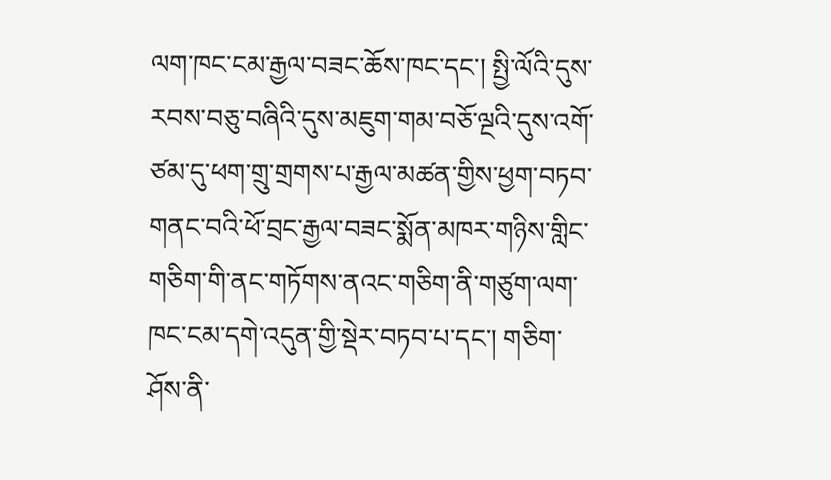ལག་ཁང་ངམ་རྒྱལ་བཟང་ཆོས་ཁང་དང་། སྤྱི་ལོའི་དུས་རབས་བཅུ་བཞིའི་དུས་མཇུག་གམ་བཅོ་ལྔའི་དུས་འགོ་ཙམ་དུ་ཕག་གྲུ་གྲགས་པ་རྒྱལ་མཚན་གྱིས་ཕྱག་བཏབ་གནང་བའི་ཕོ་བྲང་རྒྱལ་བཟང་སྨོན་མཁར་གཉིས་གླིང་གཅིག་གི་ནང་གཏོགས་ནའང་གཅིག་ནི་གཙུག་ལག་ཁང་ངམ་དགེ་འདུན་གྱི་སྡེར་བཏབ་པ་དང་། གཅིག་ཤོས་ནི་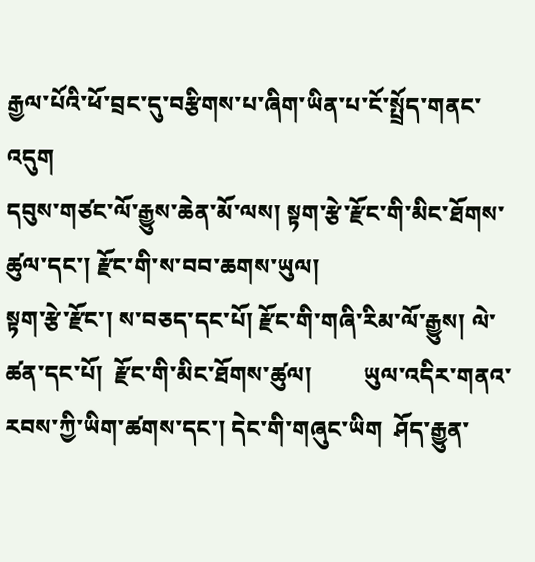རྒྱལ་པོའི་ཕོ་བྲང་དུ་བརྩིགས་པ་ཞིག་ཡིན་པ་ངོ་སྤྲོད་གནང་འདུག
དབུས་གཙང་ལོ་རྒྱུས་ཆེན་མོ་ལས། སྟག་རྩེ་རྫོང་གི་མིང་ཐོགས་ཚུལ་དང་། རྫོང་གི་ས་བབ་ཆགས་ཡུལ།
སྟག་རྩེ་རྫོང་། ས་བཅད་དང་པོ། རྫོང་གི་གཞི་རིམ་ལོ་རྒྱུས། ལེ་ཚན་དང་པོ།  རྫོང་གི་མིང་ཐོགས་ཚུལ།         ཡུལ་འདིར་གནའ་རབས་ཀྱི་ཡིག་ཚགས་དང་། དེང་གི་གཞུང་ཡིག  ཤོད་རྒྱུན་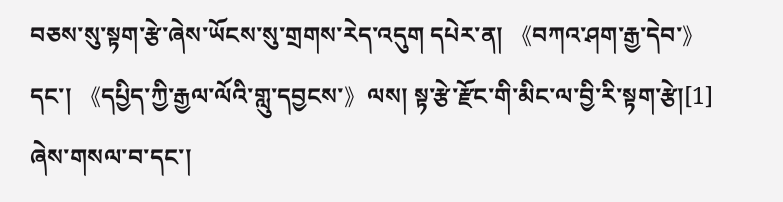བཅས་སུ་སྟག་རྩེ་ཞེས་ཡོངས་སུ་གྲགས་རེད་འདུག དཔེར་ན། 《བཀའ་ཤག་རྒྱ་དེབ་》དང་། 《དཔྱིད་ཀྱི་རྒྱལ་ལོའི་གླུ་དབྱངས་》ལས། སྟ་རྩེ་རྫོང་གི་མིང་ལ་བྱི་རི་སྟག་རྩེ།[1] ཞེས་གསལ་བ་དང་།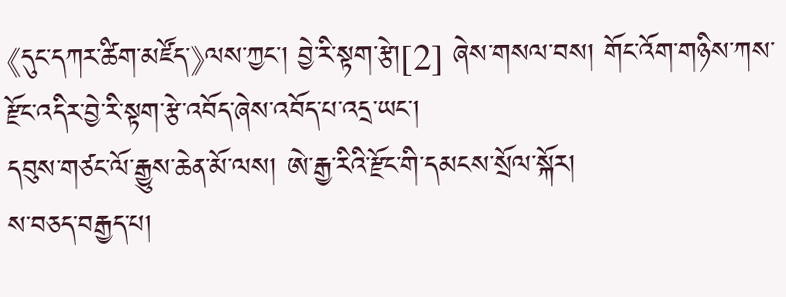《དུང་དཀར་ཚིག་མཛོད་》ལས་ཀྱང་། བྱེ་རི་སྟག་རྩེ།[2] ཞེས་གསལ་བས། གོང་འོག་གཉིས་ཀས་རྫོང་འདིར་བྱེ་རི་སྟག་རྩེ་འབོད་ཞེས་འབོད་པ་འདྲ་ཡང་།
དབུས་གཙང་ལོ་རྒྱུས་ཆེན་མོ་ལས། ཨེ་རྒྱ་རིའི་རྫོང་གི་དམངས་སྲོལ་སྐོར།
ས་བཅད་བརྒྱད་པ།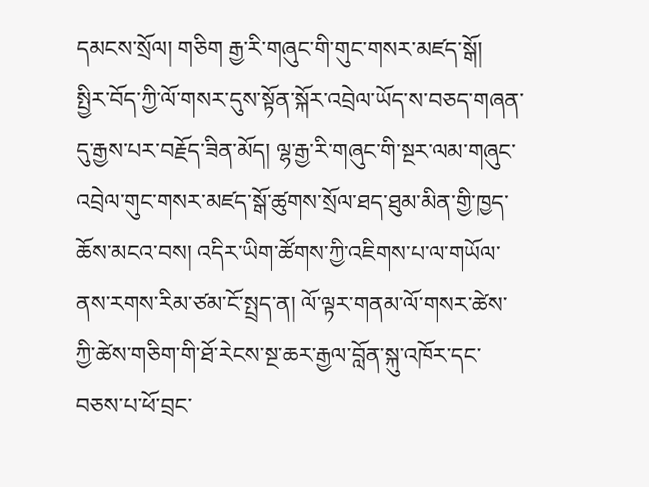དམངས་སྲོལ། གཅིག རྒྱ་རི་གཞུང་གི་གུང་གསར་མཛད་སྒོ།   སྤྱིར་བོད་ཀྱི་ལོ་གསར་དུས་སྟོན་སྐོར་འབྲེལ་ཡོད་ས་བཅད་གཞན་དུ་རྒྱས་པར་བརྗོད་ཟིན་མོད། ལྷ་རྒྱ་རི་གཞུང་གི་སྔར་ལམ་གཞུང་འབྲེལ་གུང་གསར་མཛད་སྒོ་ཚུགས་སྲོལ་ཐད་ཐུམ་མིན་གྱི་ཁྱད་ཆོས་མངའ་བས། འདིར་ཡིག་ཚོགས་ཀྱི་འཇིགས་པ་ལ་གཡོལ་ནས་རགས་རིམ་ཙམ་ངོ་སྤྲད་ན། ལོ་ལྟར་གནམ་ལོ་གསར་ཚེས་ཀྱི་ཚེས་གཅིག་གི་ཐོ་རེངས་སྔ་ཆར་རྒྱལ་བློན་སྐུ་འཁོར་དང་བཅས་པ་ཕོ་བྲང་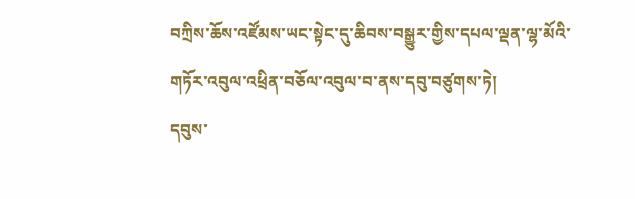བཀྲིས་ཆོས་འཛོམས་ཡང་སྟེང་དུ་ཆིབས་བསྒྱུར་གྱིས་དཔལ་ལྡན་ལྷ་མོའི་གཏོར་འབུལ་འཕྲིན་བཅོལ་འབུལ་བ་ནས་དབུ་བཙུགས་ཏེ།
དབུས་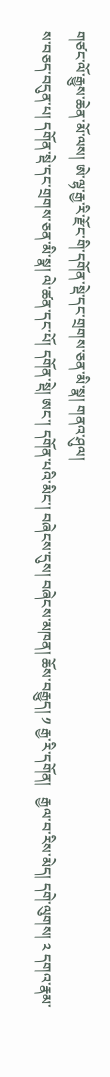གཙང་ལོ་རྒྱུས་ཆེན་མོ་ལས། ཨེ་ལྷ་རྒྱ་རི་རྫོང་གི་དགོན་སྡེ་དང་གྲགས་ཅན་མི་སྣ། གནའ་ཤུལ།
ས་བཅད་བདུན་པ། དགོན་སྡེ་དང་གྲགས་ཅན་མི་སྣ། ལེ་ཚན་དང་པོ། དགོན་སྡེ། ཨང་། དགོན་པའི་མིང་། བཞེངས་དུས། བཞེངས་མཁན། ཆོས་བརྒྱུད། ༡ རྒྱ་རི་དགོན།   རྒྱལ་བ་རིས་མེད། དགེ་ལུགས། ༢ དགའ་རྣམ་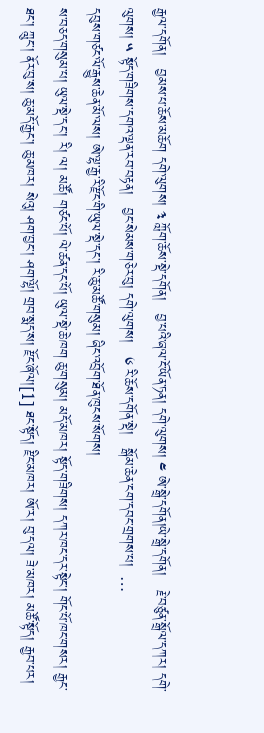རྒྱལ་དགོན།   བྱམས་པ་ཆོས་མཆོག དགེ་ལུགས། ༣ ཀློག་ཆོས་སྡེ་དགོན།   བྱ་པའི་ཞལ་ངོ་ཡོན་ཏན། དགེ་ལུགས། ༤ ཨེ་སྒྲེ་དགོན།ཡེ་སྒྲེ་དགོན།   རྗེ་བཙུན་སྒྲོལ་དཀར། དགེ་ལུགས། ༥ སྟོད་གཟིགས་དགའ་ལྡན་རབ་བརྟན།   བྱང་སེམས་གཅེར་བུ། དགེ་ལུགས།   ༦ རི་ཆོས་དགོན་སྡེ།   སྒོམ་ཆེན་ངག་དབང་གྲགས་པ།  …
དབུས་གཙང་ལོ་རྒྱུས་ཆེན་མོ་ལས། ཨེ་ལྷ་རྒྱ་རི་རྫོང་གི་ཡུལ་སྡེ་དང་། རི་ཆུ་མཚོ་གསུམ། ཞིང་འབྲོག་ཐོན་ཁུངས་སོགས།
ས་བཅད་གསུམ་པ། ཡུལ་སྡེ་དང་། རི། ལ། མཚོ། གཙང་པོ། ལེ་ཚན་དང་པོ། ཡུལ་སྡེ་ཆེ་ཁག ཆུ་གསུམ། མདོ་མཁར། སྟོད་གཟིགས། དཀར་ཁང་དར་སྟེང་། གོང་པོ་ཁང་གསར། རྒྱང་ཐང་། ཀླུང་། ནོར་བུ་ས། ཆུ་མདོ་རྒྱང་། ཆུ་མཁར། སེའུ། ཤག་བྱང་། ཤག་ལྷོ། གྲབ་སྨད་ས། རྫོང་ཞོལ།[1] ཐང་སྟོད། རྫིང་མཁར། ཨོ་ར། བུ་དལ། ཟེ་མཁར། མཚོ་སྟོད། རྒྱབ་པར།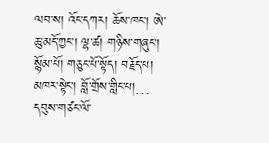ལབ་ས། འོང་དཀར། ཆོས་ཁང་། ཨེ་ཆུ་མདོ་ཀྱང་། ལྷ་ཚ། གཉིས་གཞུང་། སྙོམ་པོ། གཅུང་པོ་སྟོད། བརྗོད་པ། མཁར་སྟེང་། བློ་གྲོས་གླིང་པ།…
དབུས་གཙང་ལོ་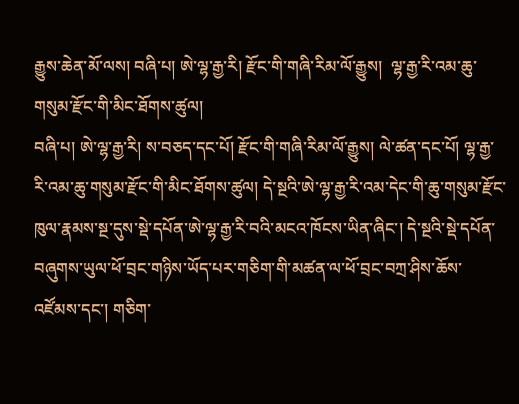རྒྱུས་ཆེན་མོ་ལས། བཞི་པ། ཨེ་ལྷ་རྒྱ་རི། རྫོང་གི་གཞི་རིམ་ལོ་རྒྱུས།  ལྷ་རྒྱ་རི་འམ་ཆུ་གསུམ་རྫོང་གི་མིང་ཐོགས་ཚུལ།
བཞི་པ། ཨེ་ལྷ་རྒྱ་རི། ས་བཅད་དང་པོ། རྫོང་གི་གཞི་རིམ་ལོ་རྒྱུས། ལེ་ཚན་དང་པོ། ལྷ་རྒྱ་རི་འམ་ཆུ་གསུམ་རྫོང་གི་མིང་ཐོགས་ཚུལ། དེ་སྔའི་ཨེ་ལྷ་རྒྱ་རི་འམ་དེང་གི་ཆུ་གསུམ་རྫོང་ཁུལ་རྣམས་སྔ་དུས་སྡེ་དཔོན་ཨེ་ལྷ་རྒྱ་རི་བའི་མངའ་ཁོངས་ཡིན་ཞིང་། དེ་སྔའི་སྡེ་དཔོན་བཞུགས་ཡུལ་ཕོ་བྲང་གཉིས་ཡོད་པར་གཅིག་གི་མཚན་ལ་ཕོ་བྲང་བཀྲ་ཤིས་ཆོས་འཛོམས་དང་། གཅིག་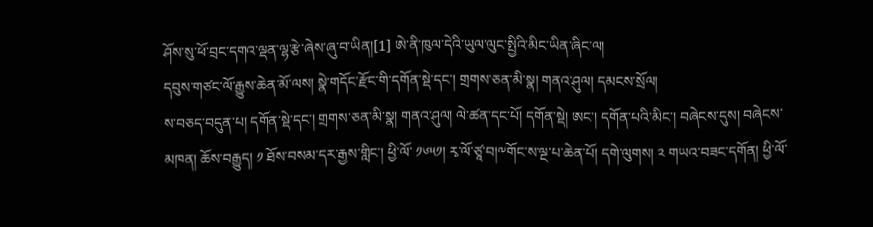ཤོས་སུ་ཕོ་བྲང་དགའ་ལྡན་ལྷ་རྩེ་ཞེས་ཞུ་བ་ཡིན།[1] ཨེ་ནི་ཁུལ་དེའི་ཡུལ་ལུང་སྤྱིའི་མིང་ཡིན་ཞིང་ལ།
དབུས་གཙང་ལོ་རྒྱུས་ཆེན་མོ་ལས། སྣེ་གདོང་རྫོང་གི་དགོན་སྡེ་དང་། གྲགས་ཅན་མི་སྣ། གནའ་ཤུལ། དམངས་སྲོལ།
ས་བཅད་བདུན་པ། དགོན་སྡེ་དང་། གྲགས་ཅན་མི་སྣ། གནའ་ཤུལ། ལེ་ཚན་དང་པོ། དགོན་སྡེ། ཨང་། དགོན་པའི་མིང་། བཞེངས་དུས། བཞེངས་མཁན། ཆོས་བརྒྱུད། ༡ ཐོས་བསམ་དར་རྒྱས་གླིང་། ཕྱི་ལོ་ ༡༦༥༡། རྭ་ལོ་ཙཱ་བ།༸གོང་ས་ལྔ་པ་ཆེན་པོ། དགེ་ལུགས། ༢ གཡའ་བཟང་དགོན། ཕྱི་ལོ་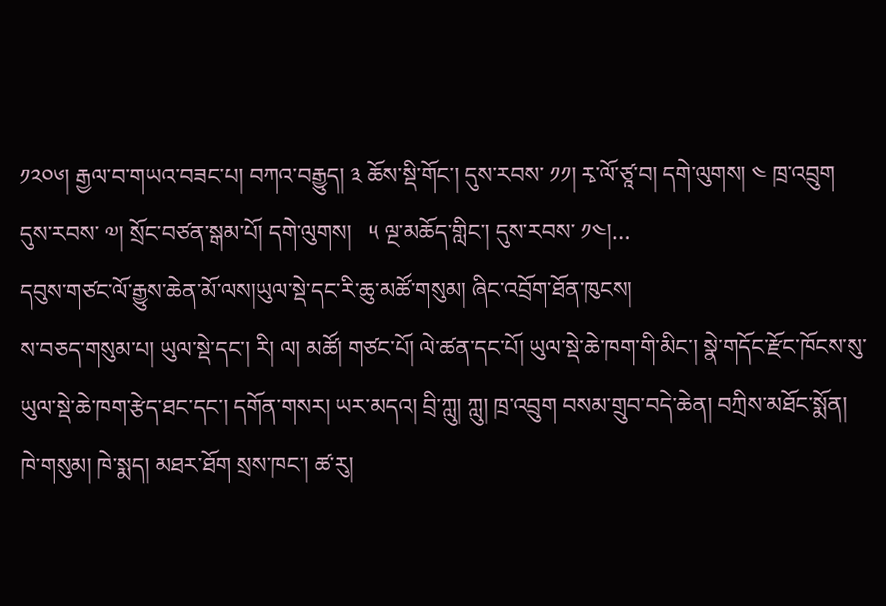༡༢༠༦། རྒྱལ་བ་གཡའ་བཟང་པ། བཀའ་བརྒྱུད། ༣ ཆོས་སྡི་གོང་། དུས་རབས་ ༡༡། རྭ་ལོ་ཙཱ་བ། དགེ་ལུགས། ༤ ཁྲ་འབྲུག དུས་རབས་ ༧། སྲོང་བཙན་སྒམ་པོ། དགེ་ལུགས།   ༥ ལྔ་མཆོད་གླིང་། དུས་རབས་ ༡༤།…
དབུས་གཙང་ལོ་རྒྱུས་ཆེན་མོ་ལས།ཡུལ་སྡེ་དང་རི་ཆུ་མཚོ་གསུམ། ཞིང་འབྲོག་ཐོན་ཁུངས།
ས་བཅད་གསུམ་པ། ཡུལ་སྡེ་དང་། རི། ལ། མཚོ། གཙང་པོ། ལེ་ཚན་དང་པོ། ཡུལ་སྡེ་ཆེ་ཁག་གི་མིང་། སྣེ་གདོང་རྫོང་ཁོངས་སུ་ཡུལ་སྡེ་ཆེ་ཁག་རྩེད་ཐང་དང་། དགོན་གསར། ཡར་མདའ། བྲི་ཀླུ། ཀླུ། ཁྲ་འབྲུག བསམ་གྲུབ་བདེ་ཆེན། བཀྲིས་མཐོང་སྨོན། ཁེ་གསུམ། ཁེ་སྨད། མཐར་ཐོག སྲས་ཁང་། ཚ་རུ།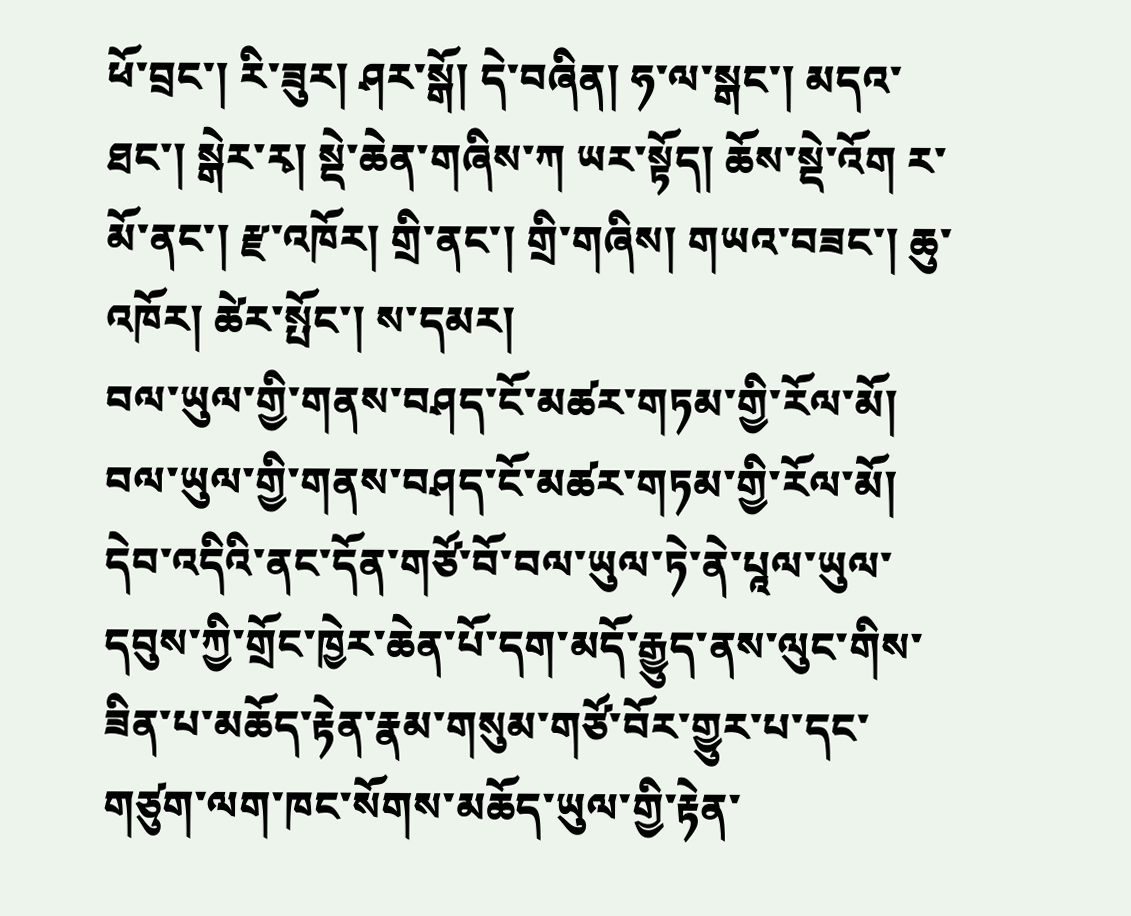ཕོ་བྲང་། རི་ཟུར། ཤར་སྒོ། དེ་བཞིན། ཧ་ལ་སྒང་། མདའ་ཐང་། སྒེར་རྭ། སྡེ་ཆེན་གཞིས་ཀ ཡར་སྟོད། ཆོས་སྡེ་འོག ར་མོ་ནང་། རྫ་འཁོར། གྲི་ནང་། གྲི་གཞིས། གཡའ་བཟང་། ཆུ་འཁོར། ཚེར་སྤོང་། ས་དམར།
བལ་ཡུལ་གྱི་གནས་བཤད་ངོ་མཚར་གཏམ་གྱི་རོལ་མོ།
བལ་ཡུལ་གྱི་གནས་བཤད་ངོ་མཚར་གཏམ་གྱི་རོལ་མོ།   དེབ་འདིའི་ནང་དོན་གཙོ་བོ་བལ་ཡུལ་ཏེ་ནེ་པཱལ་ཡུལ་དབུས་ཀྱི་གྲོང་ཁྱེར་ཆེན་པོ་དག་མདོ་རྒྱུད་ནས་ལུང་གིས་ཟིན་པ་མཆོད་རྟེན་རྣམ་གསུམ་གཙོ་བོར་གྱུར་པ་དང་གཙུག་ལག་ཁང་སོགས་མཆོད་ཡུལ་གྱི་རྟེན་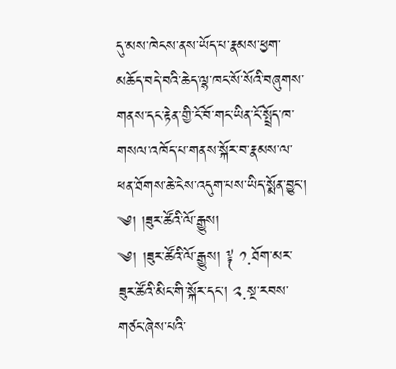དུ་མས་ཁེངས་ནས་ཡོད་པ་རྣམས་ཕྱག་མཆོད་བདེ་བའི་ཆེད་ལྷ་ཁང་སོ་སོའི་བཞུགས་གནས་དང་རྟེན་གྱི་ངོ་བོ་གང་ཡིན་ངོ་སྤྲོད་ཁ་གསལ་འཁོད་པ་གནས་སྐོར་བ་རྣམས་ལ་ཕན་ཐོགས་ཆེ་ངེས་འདུག་པས་ཡིད་སྨོན་བྱུང་།
༄། །ཟུར་ཚོའི་ལོ་རྒྱུས།
༄། །ཟུར་ཚོའི་ལོ་རྒྱུས། ༈ ༡.ཐོག་མར་ཟུར་ཚོའི་མིང་གི་སྐོར་དང་། ༢.སྔ་རབས་གཙང་ཞེས་པའི་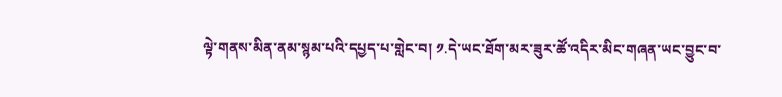ལྟེ་གནས་མིན་ནམ་སྙམ་པའི་དཔྱད་པ་གླེང་བ། ༡.དེ་ཡང་ཐོག་མར་ཟུར་ཚོ་འདིར་མིང་གཞན་ཡང་བྱུང་བ་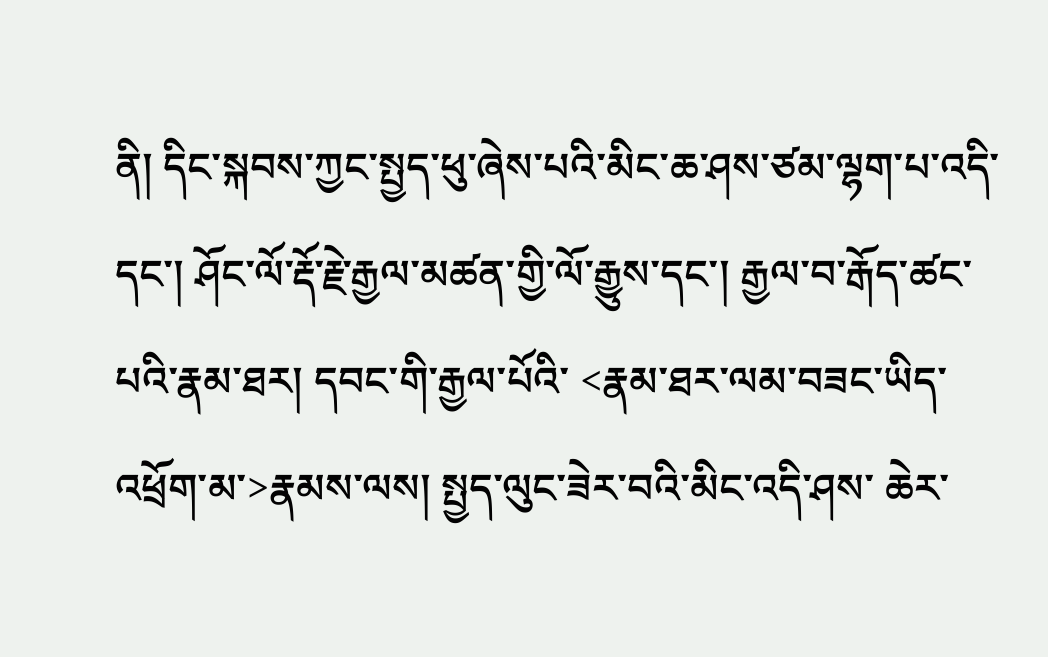ནི། དིང་སྐབས་ཀྱང་སྤྱད་ཕུ་ཞེས་པའི་མིང་ཆ་ཤས་ཙམ་ལྷག་པ་འདི་དང་། ཤོང་ལོ་རྡོ་རྗེ་རྒྱལ་མཚན་གྱི་ལོ་རྒྱུས་དང་། རྒྱལ་བ་རྒོད་ཚང་པའི་རྣམ་ཐར། དབང་གི་རྒྱལ་པོའི་ <རྣམ་ཐར་ལམ་བཟང་ཡིད་འཕྲོག་མ་>རྣམས་ལས། སྤྱད་ལུང་ཟེར་བའི་མིང་འདི་ཤས་ ཆེར་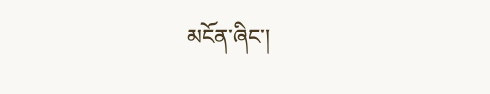མངོན་ཞིང་།